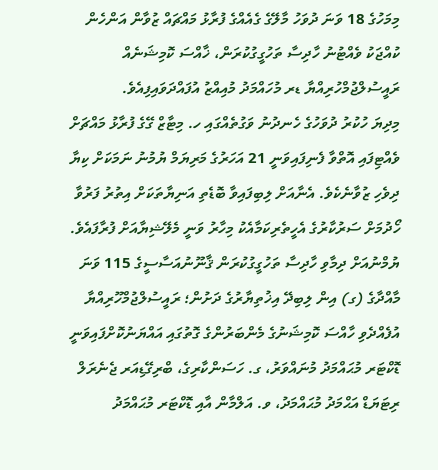މިމަހުގެ 18 ވަނަ ދުވަހު މާލޭގެ ގެއެއްގެ ފުރާޅު މައްޗައް ޒުވާން އަންހެން ކުއްޖަކު ވެއްޓުނު ހާދިސާ ތަހުގީގުކުރަން، ޚާއްސަ ކޮމިޝަނެއް ރައީސުލްޖުމްހުރިއްޔާ ޑރ މުހައްމަދު މުއިއްޒު އުފައްދަވައިފިއެވެ.
މިދިޔަ ހުކުރު ދުވަހުގެ ހެނދުނު ވަގުތެއްގައި ހ. މިޓާޒް ގޭގެ ފުރާޅު މައްޗަށް ވެއްޓިފައި އޮތްވާ ފެނިފައިވަނީ 21 އަހަރުގެ މަރިޔަމް ޔުމުނު ނަމަކަށް ކިޔާ ދިވެހި ޒުވާނެކެވެ. އެނާއަށް ލިބިފައިވާ ބޮޑެތި އަނިޔާތަކަށް އިތުރު ފަރުވާ ހޯދުމަށް ސަރުކާރުގެ އެހީތެރިކަމާއެކު މިހާރު ވަނީ މެލޭޝިޔާއަށް ފުރާފައެވެ.
ޔުމްނުއަށް ދިމާވި ހާދިސާ ތަހުގީގުކުރަން ޤާނޫނުއަސާސީގެ 115 ވަނަ މާއްދާގެ (ގ) އިން ލިބިދޭ އިޚުތިޔާރުގެ ދަށުން؛ ރައީސުލްޖުމްހޫރިއްޔާ އުފެއްދެވި ހާއްސަ ކޮމިޝަނުގެ މެންބަރުންގެ ގޮތުގައި އައްޔަނުކޮށްފައިވަނީ ޑޮކްޓަރ މުޙައްމަދު މުނައްވަރު، ގ. ހަސަންކާރިގެ، ބްރިގޭޑިއަރ ޖެނެރަލް ރިޓަޔަޑް އަޙްމަދު މުޙައްމަދު، ވ. އަލްމާން އާއި ޑޮކްޓަރ މުޙައްމަދު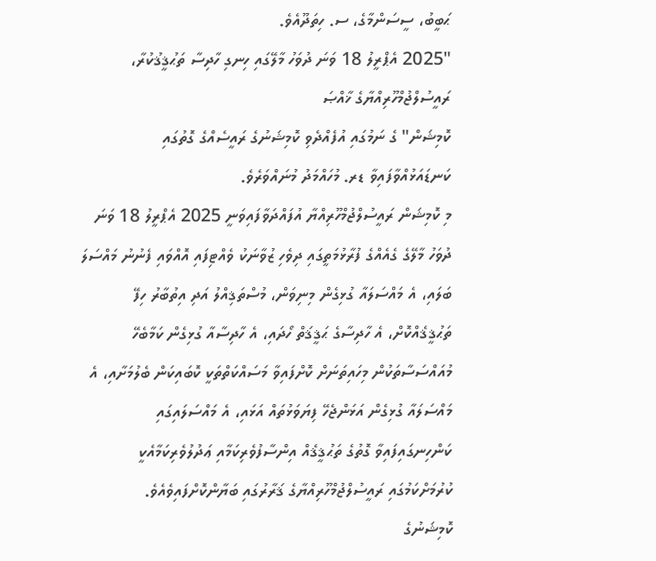ޙަބީބު، ސީސަންމާގެ، ސ. ހިތަދޫއެވެ.
"2025 އެޕްރީލު 18 ވަނަ ދުވަހު މާލޭގައި ހިނގި ހާދިސާ ތަޙުޤީޤުކުރާ، ރައީސުލްޖުމްހޫރިއްޔާގެ ޚާއްޞަ
ކޮމިޝަން" ގެ ނަމުގައި އުފެއްދެވި ކޮމިޝަނުގެ ރައީސެއްގެ ގޮތުގައި ކަނޑައަޅުއްވާފައިވާ ޑރ. މުހައްމަދު މުނައްވަރެވެ.
މި ކޮމިޝަން ރައީސުލްޖުމްހޫރިއްޔާ އުފައްދަވާފައިވަނީ 2025 އެޕްރީލު 18 ވަނަ ދުވަހު މާލޭގެ ގެއެއްގެ ފުރާޅުމަތީގައި ދިވެހި ޒުވާނަކު ވެއްޓިފައި އޮއްވައި ފެނުނު މައްސަލަ ބަލައި، އެ މައްސަލައާ ގުޅިގެން މިނިވަން، މުސްތަޤިއްލު އަދި އިތުބާރު ހިފޭ ތަޙުޤީޤެއްކޮށް، އެ ހާދިސާގެ ޙަޤީޤަތް ހޯދައި، އެ ހާދިސާއާ ގުޅިގެން ކަމާބެހޭ މުއައްސަސާތަކުން މިހައިތަނަށް ކޮށްފައިވާ މަސައްކަތްތަކީ ކޮބައިކަން ބެލުމަށާއި، އެ މައްސަލައާ ގުޅިގެން އަޅަންޖެހޭ ފިޔަވަޅުތައް އަޅައި، އެ މައްސަލައިގައި ކަންހިނގައިފައިވާ ގޮތުގެ ތަޙުޤީޤެއް އިންސާފުވެރިކަމާއި ޢަދުލުވެރިކަމާއެކީ ކުރުމަށްކަމުގައި ރައީސުލްޖުމްހޫރިއްޔާގެ ޤަރާރުގައި ބަޔާންކޮށްފައިވެއެވެ.
ކޮމިޝަނުގެ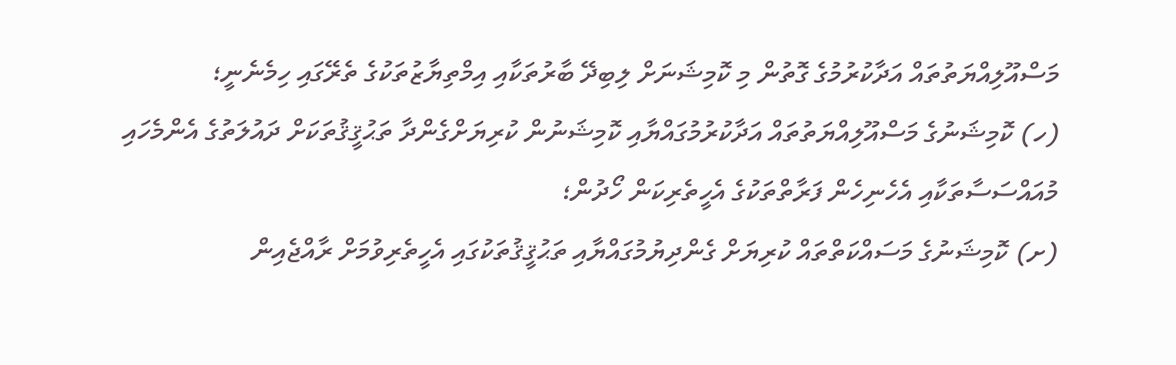މަސްއޫލިއްޔަތުތައް އަދާކުރުމުގެ ގޮތުން މި ކޮމިޝަނަށް ލިބިދޭ ބާރުތަކާއި އިމްތިޔާޒުތަކުގެ ތެރޭގައި ހިމެނެނީ؛
(ހ) ކޮމިޝަނުގެ މަސްއޫލިއްޔަތުތައް އަދާކުރުމުގައްޔާއި ކޮމިޝަނުން ކުރިޔަށްގެންދާ ތަޙުޤީޤުތަކަށް ދައުލަތުގެ އެންމެހައި މުއައްސަސާތަކާއި އެހެނިހެން ފަރާތްތަކުގެ އެހީތެރިކަން ހޯދުން؛
(ށ) ކޮމިޝަނުގެ މަސައްކަތްތައް ކުރިޔަށް ގެންދިޔުމުގައްޔާއި ތަޙުޤީޤުތަކުގައި އެހީތެރިވުމަށް ރާއްޖެއިން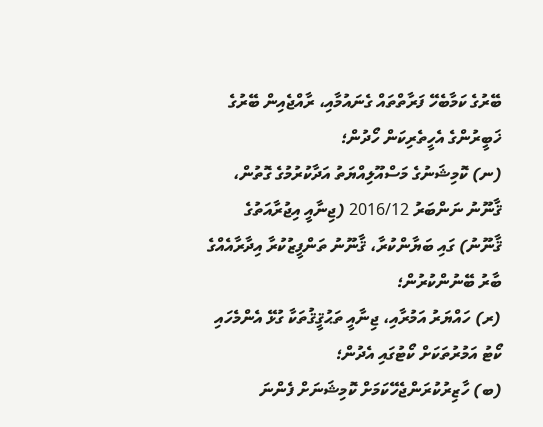ބޭރުގެ ކަމާބެހޭ ފަރާތްތައް ގެނައުމާއި، ރާއްޖެއިން ބޭރުގެ ޚަބީރުންގެ އެހީތެރިކަން ހޯދުން؛
(ނ) ކޮމިޝަނުގެ މަސްއޫލިއްޔަތު އަދާކުރުމުގެ ގޮތުން، ޤާނޫނު ނަންބަރު 2016/12 (ޖިނާއީ އިޖުރާއަތުގެ ޤާނޫނު) ގައި ބަޔާންކުރާ، ޤާނޫނު ތަންފީޒުކުރާ އިދާރާއެއްގެ ބާރު ބޭނުންކުރުން؛
(ރ) ހައްޔަރު އަމުރާއި، ޖިނާއީ ތަޙުޤީޤުތަކާ ގުޅޭ އެންމެހައި ކޯޓު އަމުރުތަކަށް ކޯޓުގައި އެދުން؛
(ބ) ހާޒިރުކުރަންޖެހޭކަމަށް ކޮމިޝަނަށް ފެންނަ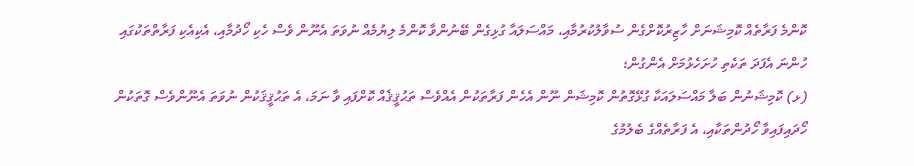ކޮންމެ ފަރާތެއް ކޮމިޝަނަށް ހާޒިރުކޮށްގެން ސުވާލުކުރުމާއި، މައްސަލައާ ގުޅިގެން ބޭނުންވާ ކޮންމެ ލިޔުމެއް ނުވަތަ އެނޫން ވެސް ހެކި ހޯދުމާއި، އެކިއެކި ފަރާތްތަކުގައި ހުންނަ އެފަދަ ތަކެތި ހުށަހެޅުމަށް އެންގުން؛
(ޅ) ކޮމިޝަނުން ބަލާ މައްސަލައަކާ ގުޅޭގޮތުން ކޮމިޝަން ނޫން އެހެން ފަރާތަކުން އެއްވެސް ތަޙުޤީޤެއް ކޮށްފައި ވާ ނަމަ، އެ ތަޙުޤީޤަކުން ނުވަތަ އެނޫންވެސް ގޮތަކުން ހޯދައިފައިވާ ހޯދުންތަކާއި، އެ ފަރާތެއްގެ ބެލުމުގެ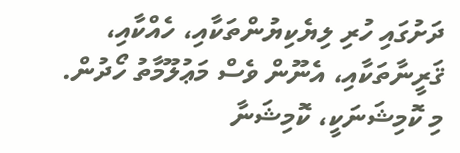ދަށުގައި ހުރި ލިޔެކިޔުންތަކާއި، ހެއްކާއި، ޤަރީނާތަކާއި، އެނޫން ވެސް މަޢުލޫމާތު ހޯދުން.
މި ކޮމިޝަނަކީ، ކޮމިޝަނާ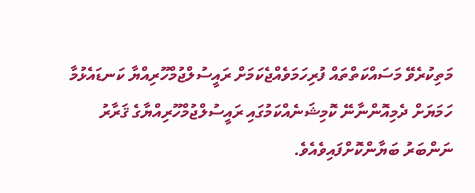މަތިކުރެވޭ މަސައްކަތްތައް ފުރިހަމަވެއްޖެކަމަށް ރައީސުލްޖުމްހޫރިއްޔާ ކަނޑައެޅުމާ ހަމަޔަށް ދެމިއޮންނާނޭ ކޮމިޝަނެއްކަމުގައި ރައީސުލްޖުމްހޫރިއްޔާގެ ޤަރާރު ނަންބަރު ބަޔާންކޮށްފައިވެއެވެ.